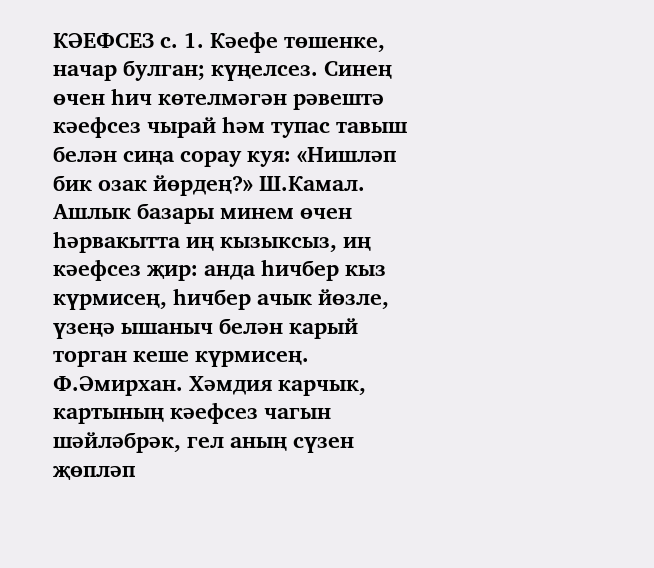КӘЕФСЕЗ с. 1. Кәефе төшенке, начар булган; күңелсез. Синең өчен һич көтелмәгән рәвештә кәефсез чырай һәм тупас тавыш белән сиңа сорау куя: «Нишләп бик озак йөрдең?» Ш.Камал. Ашлык базары минем өчен һәрвакытта иң кызыксыз, иң кәефсез җир: анда һичбер кыз күрмисең, һичбер ачык йөзле, үзеңә ышаныч белән карый торган кеше күрмисең. Ф.Әмирхан. Хәмдия карчык, картының кәефсез чагын шәйләбрәк, гел аның сүзен җөпләп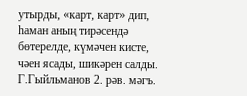утырды, «карт, карт» дип, һаман аның тирәсендә бөтерелде, күмәчен кисте, чәен ясады, шикәрен салды. Г.Гыйльманов 2. рәв. мәгъ.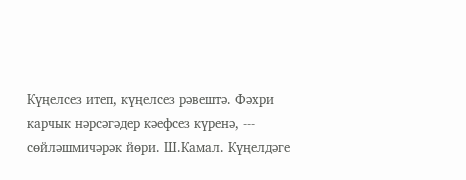Күңелсез итеп, күңелсез рәвештә. Фәхри карчык нәрсәгәдер кәефсез күренә, --- сөйләшмичәрәк йөри. Ш.Камал. Күңелдәге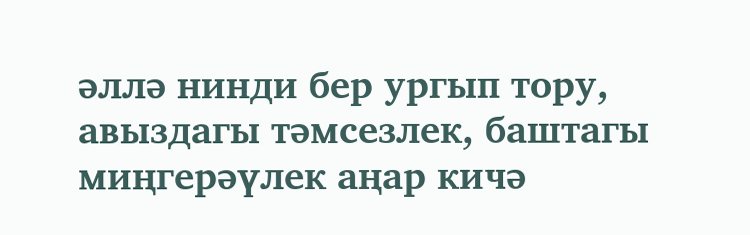әллә нинди бер ургып тору, авыздагы тәмсезлек, баштагы миңгерәүлек аңар кичә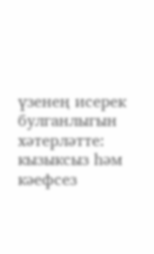үзенең исерек булганлыгын хәтерләтте: кызыксыз һәм кәефсез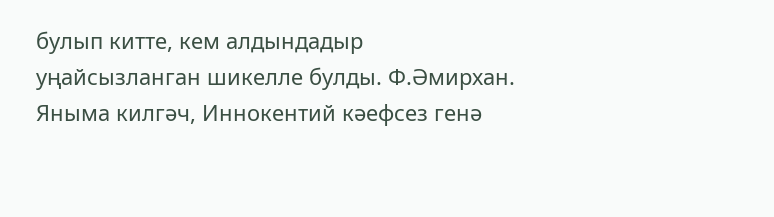булып китте, кем алдындадыр уңайсызланган шикелле булды. Ф.Әмирхан. Яныма килгәч, Иннокентий кәефсез генә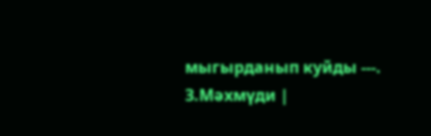мыгырданып куйды ---. З.Мәхмүди |